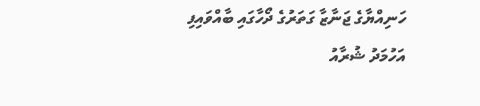ހަނިއްޔާގެ ޖަނާޒާ ގަތަރުގެ ދޯހާގައި ބާއްވައިފި
އަހުމަދު ޝުރާއު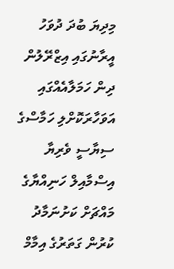މިދިޔަ ބުދަ ދުވަހު އީރާނުގައި އިޒްރޭލުން ދިން ހަމަލާއެއްގައި އަވަހާރަކޮށްލި ހަމާސްގެ ސިޔާސީ ވެރިޔާ އިސްމާއިލް ހަނިއްޔާގެ މައްޗަށް ކަށުނަމާދު ކުރުން ގަތަރުގެ އިމާމް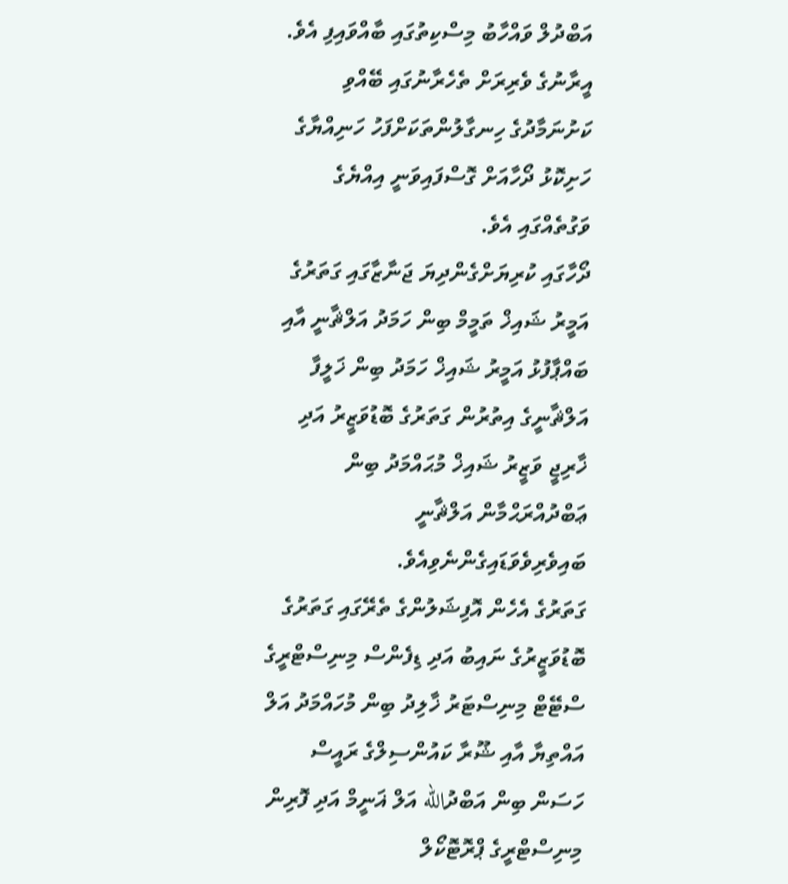އަބްދުލް ވައްހާބު މިސްކިތުގައި ބާއްވައިފި އެވެ.
އީރާނުގެ ވެރިރަށް ތެހެރާނުގައި ބޭއްވި ކަށުނަމާދުގެ ހިނގާލުންތަކަށްފަހު ހަނިއްޔާގެ ހަށިކޮޅު ދޯހާއަށް ގޮސްފައިވަނީ އިއްޔެގެ ވަގުތެއްގައި އެވެ.
ދޯހާގައި ކުރިޔަށްގެންދިޔަ ޖަނާޒާގައި ގަތަރުގެ އަމީރު ޝައިޚް ތަމީމް ބިން ހަމަދު އަލްޘާނީ އާއި ބައްޕާފުޅު އަމީރު ޝައިޚް ހަމަދު ބިން ޚަލީފާ އަލްޘާނީގެ އިތުރުން ގަތަރުގެ ބޮޑުވަޒީރު އަދި ޚާރިޖީ ވަޒީރު ޝައިޚް މުޙައްމަދު ބިން ޢަބްދުއްރަޙްމާން އަލްޘާނީ ބައިވެރިވެވަޑައިގެންނެވިއެވެ.
ގަތަރުގެ އެހެން އޮފިޝަލުންގެ ތެރޭގައި ގަތަރުގެ ބޮޑުވަޒީރުގެ ނައިބު އަދި ޑިފެންސް މިނިސްޓްރީގެ ސްޓޭޓް މިނިސްޓަރު ޚާލިދު ބިން މުހައްމަދު އަލް އައްތިޔާ އާއި ޝޫރާ ކައުންސިލްގެ ރައީސް ހަސަން ބިން އަބްދުالله އަލް ޣަނީމް އަދި ފޮރިން މިނިސްޓްރީގެ ޕްރޮޓޮކޯލް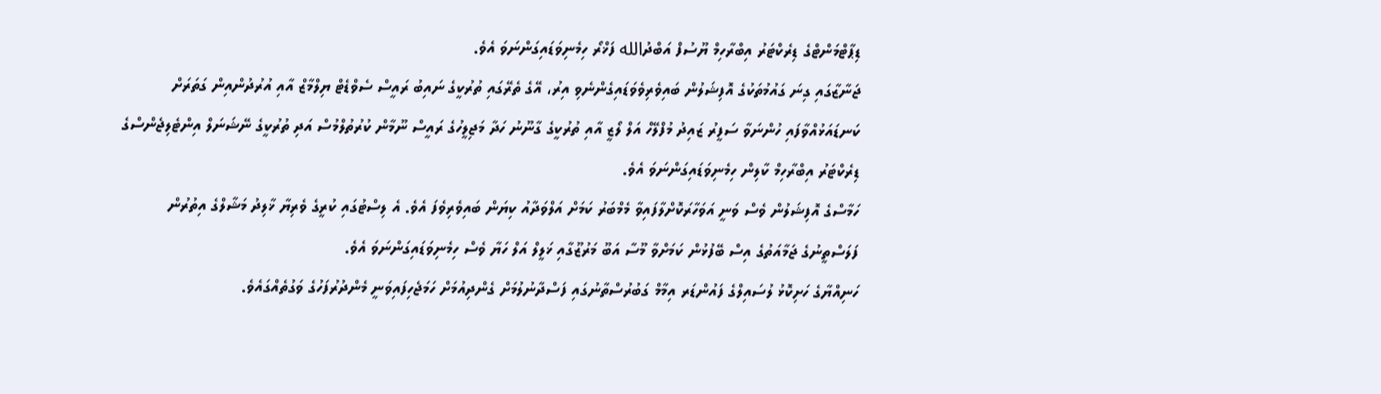ޑިޕާޓްމަންޓްގެ ޑިރެކްޓަރު އިބްރާހިމް ޔޫސުފް އަބްދުالله ފަޚްރޯ ހިމެނިވަޑައިގަންނަވަ އެވެ.
ޖަނާޒާގައި ގިނަ ގައުމުތަކުގެ އޮފިޝަލުން ބައިވެރިވެވަޑައިގެންނެވި އިރު، އޭގެ ތެރޭގައި ތުރުކީގެ ނައިބު ރައީސް ސެވްޑެޓް ޔިލްމާޒް އާއި އުރުދުންއިން ގަތަރަށް ކަނޑައަޅުއްވާފައި ހުންނަވާ ސަފީރު ޒައިދު މުފްލޭހް އަލް ލޯޒީ އާއި ތުރުކީގެ ގާނޫނު ހަދާ މަޖިލީހުގެ ރައީސް ނޫމާން ކުރުތުލްމުސް އަދި ތުރުކީގެ ނޭޝަނަލް އިންޓެލިޖެންސްގެ ޑިރެކްޓަރު އިބްރާހިމް ކާލިން ހިމެނިވަޑައިގަންނަވަ އެވެ.
ހަމާސްގެ އޮފިޝަލުން ވެސް ވަނީ އަވަހާރަކޮށްލާފައިވާ މެމްބަރު ކަމަށް އަލްވަދާއު ކިޔަން ބައިވެރިވެފަ އެވެ. އެ ލިސްޓުގައި ކުރީގެ ވެރިޔާ ޚާލިދު މަޝާލްގެ އިތުރުން ފަލަސްތީނުގެ ޖަމާއަތުގެ އިސް ބޭފުޅުން ކަމަށްވާ މޫސާ އަބޫ މަރުޒޫގާއި ޚަލީލް އަލް ހަޔާ ވެސް ހިމެނިވަޑައިގަންނަވަ އެވެ.
ހަނިއްޔާގެ ހަށިކޮޅު ލުސައިލްގެ ފައުންޑަރ އިމާމް ގަބުރުސްތާނުގައި ފަސްދާނުލުމަށް ގެންދިއުމަށް ހަމަޖެހިފައިވަނީ މެންދުރުފަހުގެ ވަގުތެއްގައެވެ.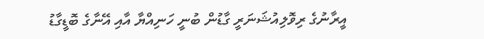އީރާނުގެ ރިވޮލިއުޝަނަރީ ގާޑުން ބުނީ ހަނިއްޔާ އާއި އޭނާގެ ބޮޑީގާޑު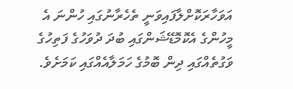އަވަހާރަކޮށްލާފައިވަނީ ތެހެރާނުގައި ހުންނަ އެ މީހުންގެ އެކޮމޮޑޭޝަންގައި ބުދަ ދުވަހުގެ ފަތިހުގެ ވަގުތެއްގައި ދިން ބޮމުގެ ހަމަލާއެއްގައި ކަމަށެވެ.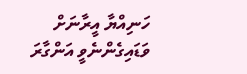ހަނިއްޔާ އީރާނަށް ވަޑައިގެންނެވީ އަންގާރަ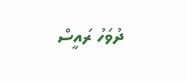ދުވަހު ރައީސް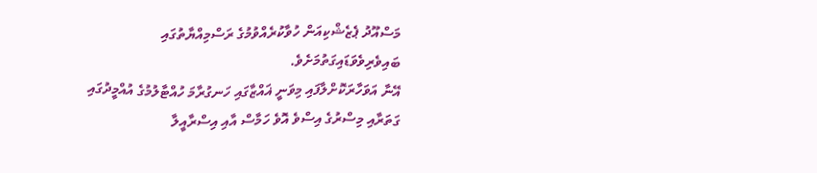މަސްއޫދު ޕެޒެޝްކިއަން ހުވާކުރެއްވުމުގެ ރަސްމިއްޔާތުގައި ބައިވެރިވެވަޑައިގަތުމަށެވެ.
އޭނާ އަވަހާރަކޮށްލާފައި މިވަނީ ޣައްޒާގައި ހަނގުރާމަ ހުއްޓާލުމުގެ އުއްމީދުގައި ގަތަރާއި މިސްރުގެ އިސްވެ އޮވެ ހަމާސް އާއި އިސްރާއީލާ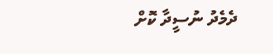ދެމެދު ނުސީދާ ކޮށް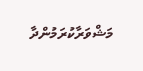މަޝްވަރާކުރަމުންދާ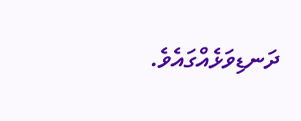ދަނޑިވަޅެއްގައެވެ.